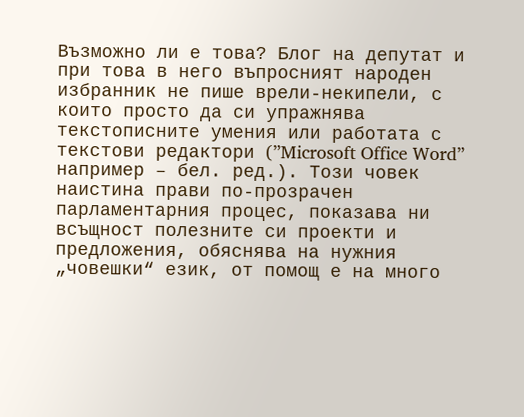Възможно ли е товa? Блог на депутат и при това в него въпросният народен избранник не пише врели-некипели, с които просто да си упражнява текстописните умения или работата с текстови редактори (”Microsoft Office Word” например – бел. ред.). Този човек наистина прави по-прозрачен парламентарния процес, показава ни всъщност полезните си проекти и предложения, обяснява на нужния „човешки“ език, от помощ е на много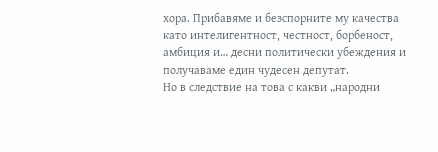хора. Прибавяме и безспорните му качества като интелигентност, честност, борбеност, амбиция и… десни политически убеждения и получаваме един чудесен депутат.
Но в следствие на това с какви „народни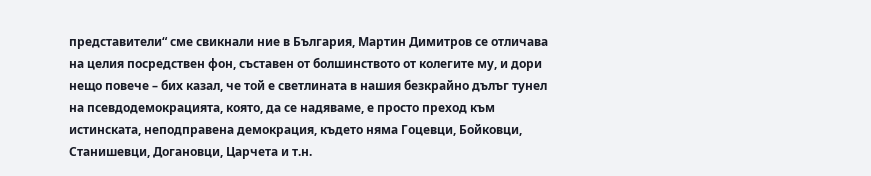представители“ сме свикнали ние в България, Мартин Димитров се отличава на целия посредствен фон, съставен от болшинството от колегите му, и дори нещо повече – бих казал, че той е светлината в нашия безкрайно дълъг тунел на псевдодемокрацията, която, да се надяваме, е просто преход към истинската, неподправена демокрация, където няма Гоцевци, Бойковци, Станишевци, Догановци, Царчета и т.н.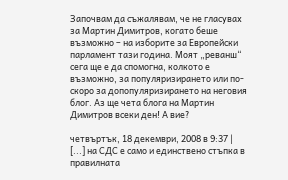Започвам да съжалявам, че не гласувах за Мартин Димитров, когато беше възможно – на изборите за Европейски парламент тази година. Моят „реванш“ сега ще е да спомогна, колкото е възможно, за популяризирането или по-скоро за допопуляризирането на неговия блог. Аз ще чета блога на Мартин Димитров всеки ден! А вие?

четвъртък, 18 декември, 2008 в 9:37 |
[...] на СДС е само и единствено стъпка в правилната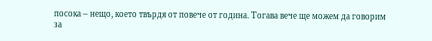посока – нещо, което твърдя от повече от година. Тогава вече ще можем да говорим за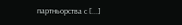партньорства с [...]